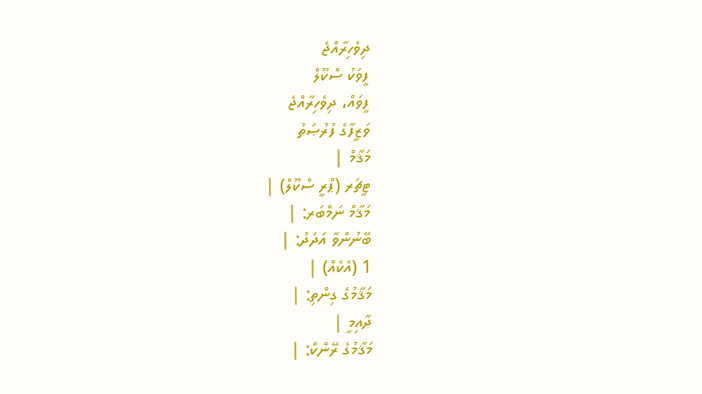ދިވެހިރާއްޖެ
ފީވަކު ސްކޫލް
ފީވައް، ދިވެހިރާއްޖެ
ވަޒީފާގެ ފުރުޞަތު
މަޤާމް |
ޓީޗަރ (ޕްރީ ސްކޫލް) |
މަޤާމް ނަމްބަރ: |
ބޭނުންވާ އަދަދު: |
1 (އެކެއް) |
މަޤާމުގެ ގިންތި: |
ދާއިމީ |
މަޤާމުގެ ރޭންކް: |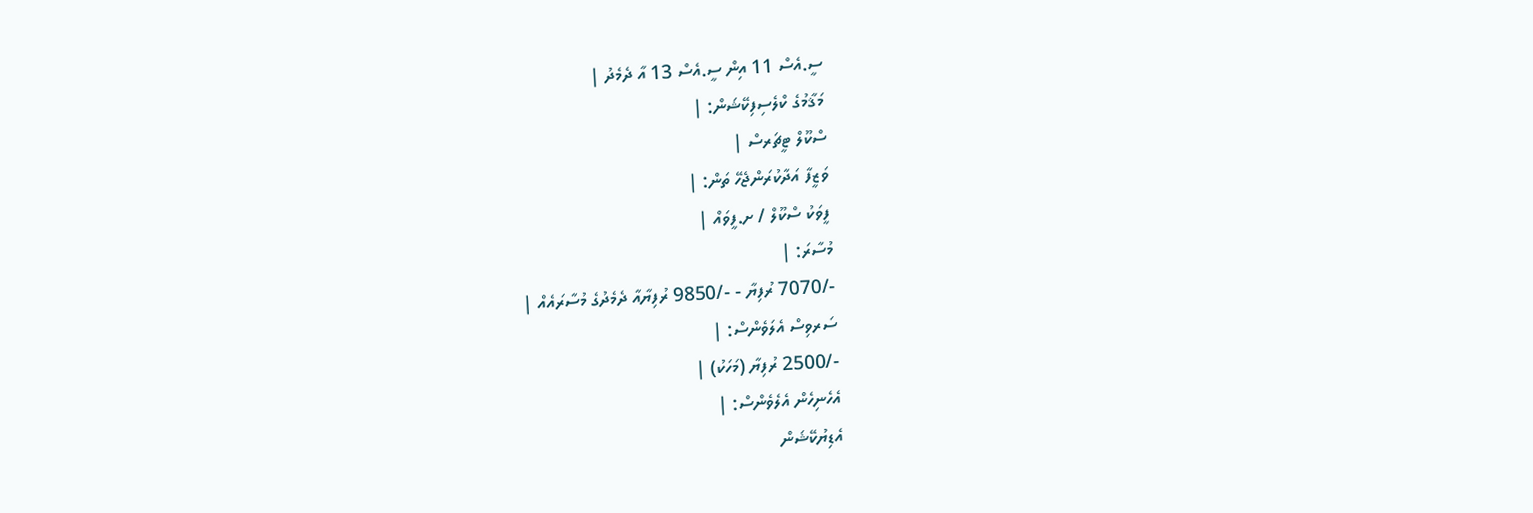ސީ.އެސް 11 އިން ސީ.އެސް 13 އާ ދެމެދު |
މަޤާމުގެ ކްލެސިފިކޭޝަން: |
ސްކޫލް ޓީޗަރސް |
ވަޒީފާ އަދާކުރަންޖެހޭ ތަން: |
ފީވަކު ސްކޫލް / ށ.ފީވައް |
މުސާރަ: |
-/7070 ރުފިޔާ - -/9850 ރުފިޔާއާ ދެމެދުގެ މުސާރައެއް |
ސަރވިސް އެލަވެންސް: |
-/2500 ރުފިޔާ (މަހަކު) |
އެހެނިހެން އެލެވެންސް: |
އެޑިޔުކޭޝަން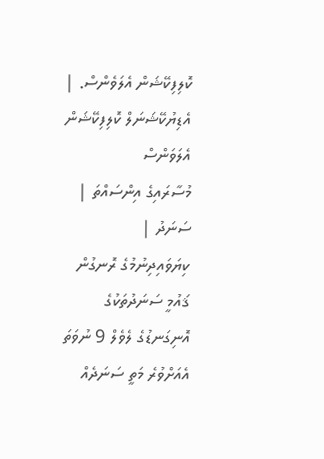ކޮލިފިކޭޝަން އެލަވެންސް. |
އެޑިޔުކޭޝަނަލް ކޮލިފިކޭޝަން އެލަވަންސް
މުސާރައިގެ އިންސައްތަ |
ސަނަދު |
ކިޔަވައިދިނުމުގެ ރޮނގުން ޤައުމީ ސަނަދުތަކުގެ އޮނިގަނޑުގެ ލެވެލް 9 ނުވަތަ އެއަށްވުރެ މަތީ ސަނަދެއް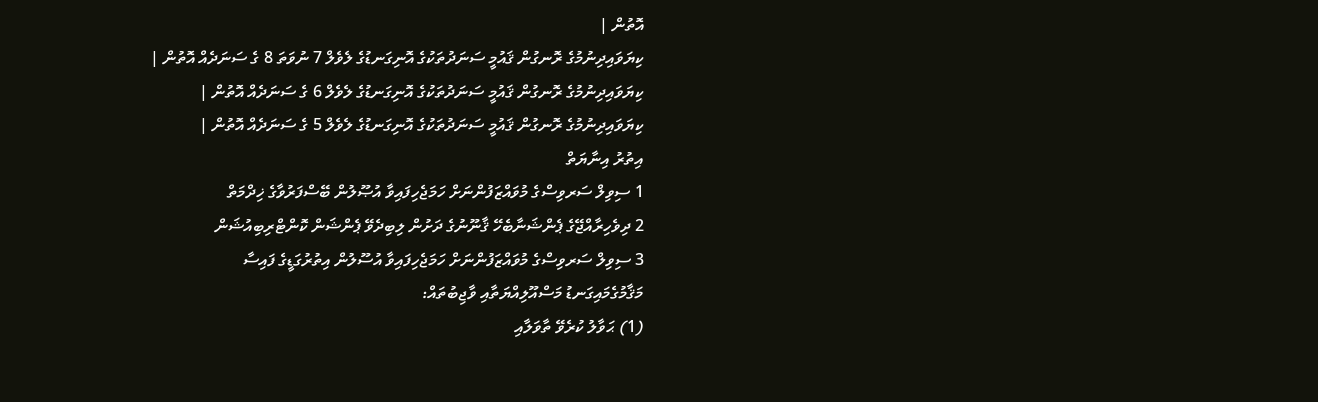އޮތުން |
ކިޔަވައިދިނުމުގެ ރޮނގުން ޤައުމީ ސަނަދުތަކުގެ އޮނިގަނޑުގެ ލެވެލް 7 ނުވަތަ 8 ގެ ސަނަދެއް އޮތުން |
ކިޔަވައިދިނުމުގެ ރޮނގުން ޤައުމީ ސަނަދުތަކުގެ އޮނިގަނޑުގެ ލެވެލް 6 ގެ ސަނަދެއް އޮތުން |
ކިޔަވައިދިނުމުގެ ރޮނގުން ޤައުމީ ސަނަދުތަކުގެ އޮނިގަނޑުގެ ލެވެލް 5 ގެ ސަނަދެއް އޮތުން |
އިތުރު އިނާޔަތް
1 ސިވިލް ސަރވިސްގެ މުވައްޒަފުންނަށް ހަމަޖެހިފައިވާ އުޞޫލުން ބޭސްފަރުވާގެ ޚިދްމަތް
2 ދިވެހިރާއްޖޭގެ ޕެންޝަނާބެހޭ ޤާނޫނުގެ ދަށުން ލިބިދެވޭ ޕެންޝަން ކޮންޓްރިބިއުޝަން
3 ސިވިލް ސަރވިސްގެ މުވައްޒަފުންނަށް ހަމަޖެހިފައިވާ އުސޫލުން އިތުރުގަޑީގެ ފައިސާ
މަޤާމުގެމައިގަނޑު މަސްއޫލިއްޔަތާއި ވާޖިބުތައް:
(1) ޙަވާލު ކުރެވޭ ތާވަލާއި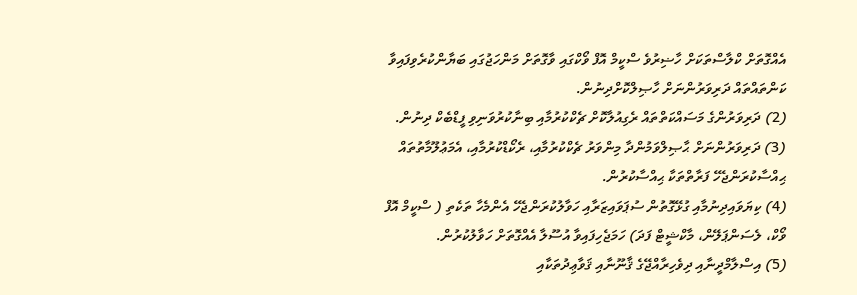އެއްގޮތަށް ކްލާސްތަކަށް ހާޟިރުވެ ސްކީމް އޮފް ވޯކްގައި ވާގޮތަށް މަންހަޖުގައި ބަޔާންކުރެވިފައިވާ ކަންތައްތައް ދަރިވަރުންނަށް ހާޞިލްކޮށްދިނުން.
(2) ދަރިވަރުންގެ މަސައްކަތްތައް ރެގިއުލާކޮށް ޗެކްކުރުމާއި ބިނާކުރުވަނިވި ފީޑްބެކް ދިނުން.
(3) ދަރިވަރުންނަށް ޙާޞިލްވަމުންދާ މިންވަރު ޗެކްކުރުމާއި، ރެކޯޑްކުރުމާއި، އެމަޢުލޫމާތުތައް ޙިއްސާކުރަންޖެހޭ ފަރާތްތަކާ ޙިއްސާކުރުން.
(4) ކިޔަވައިދިނުމާއި ގުޅޭގޮތުން ސުޕަވައިޒަރާއި ހަވާލުކުރަންޖެހޭ އެންމެހާ ތަކެތި ( ސްކީމް އޮފް ވޯކް، ލެސަންޕަލޭން، މާކްޝީޓް ފަދަ) ހަމަޖެހިފައިވާ އުސޫލާ އެއްގޮތަށް ހަވާލުކުރުން.
(5) އިސްލާމްދީނާއި ދިވެހިރާއްޖޭގެ ޤާނޫނާއި ޤަވާޢިދުތަކާއި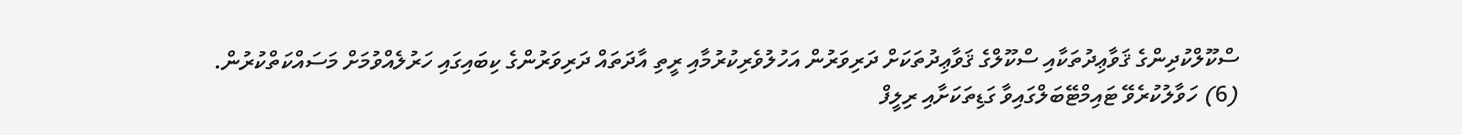ސްކޫލްކުދިންގެ ޤަވާޢިދުތަކާއި ސްކޫލްގެ ޤަވާޢިދުތަކަށް ދަރިވަރުން އަހުލުވެރިކުރުމާއި ރީތި އާދަތައް ދަރިވަރުންގެ ކިބައިގައި ހަރުލެއްވުމަށް މަސައްކަތްކުރުން.
(6) ހަވާލުކުރެވޭ ޓައިމްޓޭބަލްގައިވާ ގަޑިތަކަށާއި ރިލީފް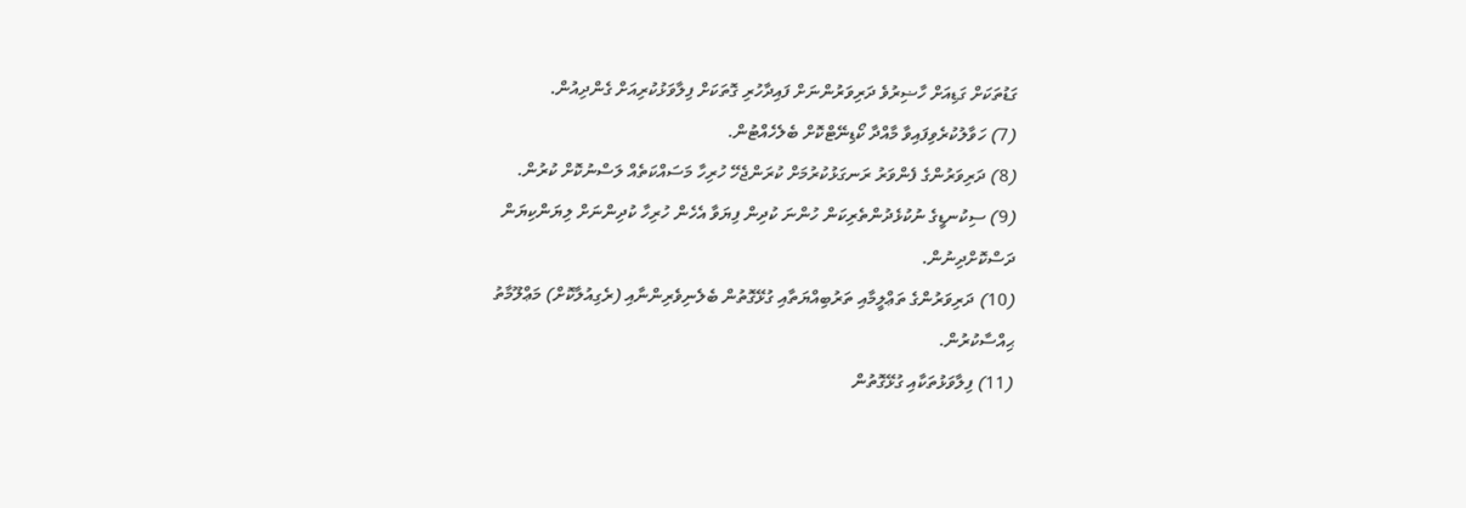ގަޑުތަކަށް ގަޑިއަށް ހާޟިރުވެ ދަރިވަރުންނަށް ފައިދާހުރި ގޮތަކަށް ފިލާވަޅުކުރިއަށް ގެންދިއުން.
(7) ހަވާލުކުރެވިފައިވާ މާއްދާ ކޯޑިނޭޓްކޮށް ބެލެހެއްޓުން.
(8) ދަރިވަރުންގެ ފެންވަރު ރަނގަޅުކުރުމަށް ކުރަންޖެހޭ ހުރިހާ މަސައްކަތެއް ލަސްނުކޮށް ކުރުން.
(9) ސިކުނޑީގެ ނުކުޅެދުންތެރިކަން ހުންނަ ކުދިން ފިޔަވާ އެހެން ހުރިހާ ކުދިންނަށް ލިޔަންކިޔަން ދަސްކޮށްދިނުން.
(10) ދަރިވަރުންގެ ތަޢްލީމާއި ތަރުބިއްޔަތާއި ގުޅޭގޮތުން ބެލެނިވެރިންނާއި (ރެގިއުލާކޮށް) މަޢްލޫމާތު ޙިއްސާކުރުން.
(11) ފިލާވަޅުތަކާއި ގުޅޭގޮތުން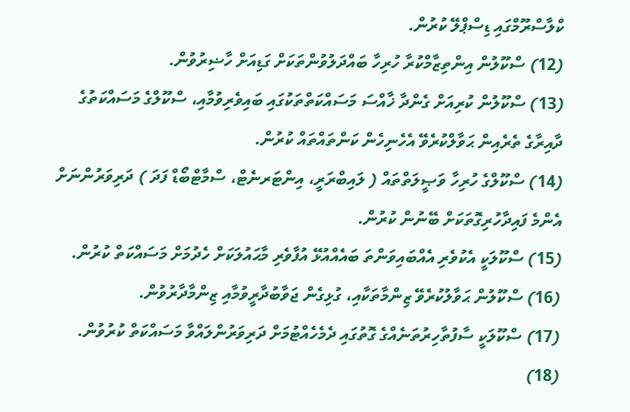ކްލާސްރޫމްގައި ޑިސްޕްލޭ ކުރުން.
(12) ސްކޫލުން އިންތިޒާމްކުރާ ހުރިހާ ބައްދަލުވުންތަކަށް ގަޑިއަށް ހާޟިރުވުން.
(13) ސްކޫލުން ކުރިއަށް ގެންދާ ޚާއްސަ މަސައްކަތްތަކުގައި ބައިވެރިވުމާއި، ސްކޫލްގެ މަސައްކަތުގެ ދާއިރާގެ ތެރެއިން ޙަވާލްކުރެވޭ އެހެނިހެން ކަންތައްތައް ކުރުން.
(14) ސްކޫލްގެ ހުރިހާ ވަޞީލަތްތައް ( ލައިބްރަރީ، އިންޓަރނެޓް، ސްމާޓްބޯޑް ފަދަ ) ދަރިވަރުންނަށް އެންމެ ފައިދާހުރިގޮތަކަށް ބޭނުން ކުރުން.
(15) ސްކޫލަކީ އެކުވެރި އެއްބައިވަންތަ ބައެއްއުޅޭ އުފާވެރި މާޙައުލަކަށް ހެދުމަށް މަސައްކަތް ކުރުން.
(16) ސްކޫލުން ޙަވާލުކުރެވޭ ޒިންމާތަކާއި، ގުޅިގެން ޖަވާބުދާރީވުމާއި ޒިންމާދާރުވުން.
(17) ސްކޫލަކީ ސާފުތާހިރުތަނެއްގެ ގޮތުގައި ދެމެހެއްޓުމަށް ދަރިވަރުންލައްވާ މަސައްކަތް ކުރުވުން.
(18)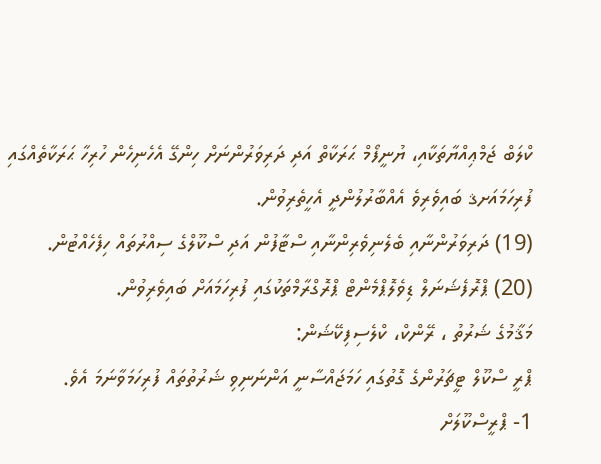ކްލަބް ޖަމްޢިއްޔާތަކާއި، ޔުނީފޯމް ޙަރަކާތް އަދި ދަރިވަރުންނަށް ހިންގޭ އެހެނިހެން ހުރިހާ ޙަރަކާތެއްގައި ފުރިހަމައަށޤ ބައިވެރިވެ އެއްބާރުލުންދީ އެހީތެރިވުން.
(19) ދަރިވަރުންނާއި ބެލެނިވެރިންނާއި ސްޓާފުން އަދި ސްކޫލްގެ ސިއްރުތައް ހިފެހެއްޓުން.
(20) ޕްރޮފެޝަނަލް ޑިވެލޮޕްމެންޓް ޕްރޮގްރާމްތަކުގައި ފުރިހަމައަށް ބައިވެރިވުން.
މަޤާމުގެ ޝަރުތު ، ރޭންކް، ކްލެސިފިކޭޝަން:
ޕްރީ ސްކޫލް ޓީޗަރުންގެ ގޮތުގައި ހަމަޖައްސާނީ އަންނަނިވި ޝަރުތުތައް ފުރިހަމަވާނަމަ އެވެ.
1- ޕްރީސްކޫލަށް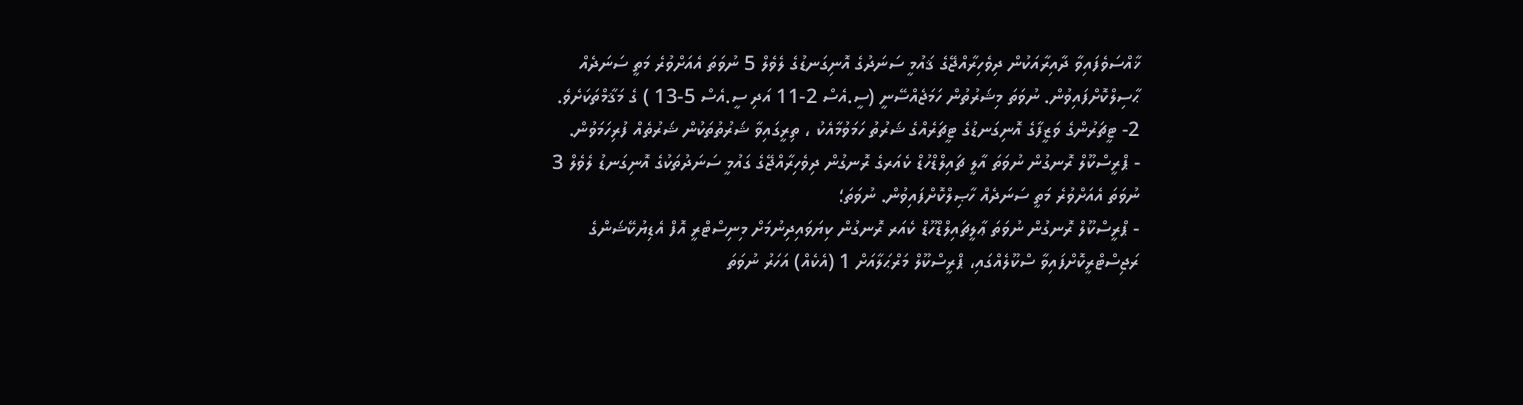ޚާއްސަވެފައިވާ ދާއިރާއަކުން ދިވެހިރާއްޖޭގެ ޤައުމީ ސަނަދުގެ އޮނިގަނޑުގެ ލެވެލް 5 ނުވަތަ އެއަށްވުރެ މަތީ ސަނަދެއް ޙާސިލްކޮށްފައިވުން. ނުވަތަ މިޝަރުތުން ހަމަޖެއްސޭނީ (ސީ.އެސް 2-11 އަދި ސީ.އެސް 5-13 ) ގެ މަޤާމްތަކަށެވެ.
2- ޓީޗަރުންގެ ވަޒީފާގެ އޮނިގަނޑުގެ ޓީޗަރެއްގެ ޝަރުތު ހަމަވުމާއެކު ، ތިރީގައިވާ ޝަރުތުތަކުން ޝަރުތެއް ފުރިހަމަވުން.
- ޕްރީސްކޫލް ރޮނގުން ނުވަތަ އާލީ ޗައިލްޑްހުޑް ކެއަރގެ ރޮނގުން ދިވެހިރާއްޖޭގެ ގައުމީ ސަނަދުތަކުގެ އޮނިގަނޑު ލެވެލް 3 ނުވަތަ އެއަށްވުރެ މަތީ ސަނަދެއް ހާޞިލްކޮށްފައިވުން. ނުވަތަ؛
- ޕްރީސްކޫލް ރޮނގުން ނުވަތަ ޢާލީޗައިލްޑްހޫޑް ކެއަރ ރޮނގުން ކިޔަވައިދިނުމަށް މިނިސްޓްރީ އޮފް އެޑިޔުކޭޝަންގެ ރަޖިސްޓްރީކޮށްފައިވާ ސްކޫލެއްގައި، ޕްރީސްކޫލް މަރްޙަލާއަށް 1 (އެކެއް) އަހަރު ނުވަތަ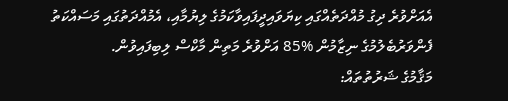އެއަށްވުރެ ދިގު މުއްދަތެއްގައި ކިޔަވައިދީފައިވާކަމުގެ ލިޔުމާއި، އެމުއްދަތުގައި މަސައްކަތު ފެންވަރުބެލުމުގެ ނިޒާމުން %85 އަށްވުރެ މަތިން މާކްސް ލިބިފައިވުން.
މަޤާމުގެ ޝަރުތުތައް: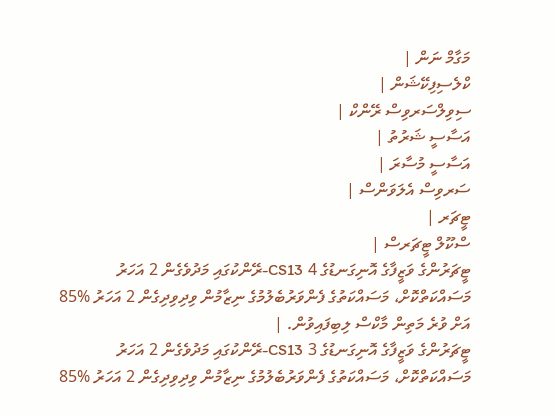މަގާމް ނަން |
ކްލެސިފިކޭޝަން |
ސިވިލްސަރވިސް ރޭންކް |
އަސާސީ ޝަރުތު |
އަސާސީ މުސާރަ |
ސަރވިސް އެލަވަންސް |
ޓީޗަރ |
ސްކޫލް ޓީޗަރސް |
ޓީޗަރުންގެ ވަޒީފާގެ އޮނިގަނޑުގެ 4 CS13-ރޭންކުގައި މަދުވެގެން 2 އަހަރު މަސައްކަތްކޮށް، މަސައްކަތުގެ ފެންވަރުބެލުމުގެ ނިޒާމުން ވިދިވިދިގެން 2 އަހަރު %85 އަށް ވުރެ މަތިން މާކްސް ލިބިފައިވުން. |
ޓީޗަރުންގެ ވަޒީފާގެ އޮނިގަނޑުގެ 3 CS13-ރޭންކުގައި މަދުވެގެން 2 އަހަރު މަސައްކަތްކޮށް، މަސައްކަތުގެ ފެންވަރުބެލުމުގެ ނިޒާމުން ވިދިވިދިގެން 2 އަހަރު %85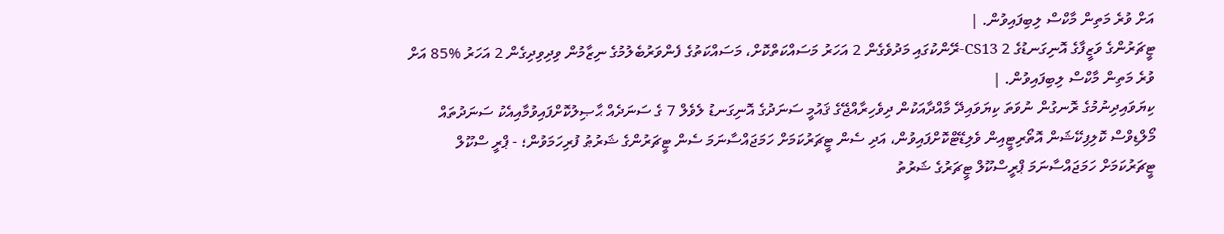އަށް ވުރެ މަތިން މާކްސް ލިބިފައިވުން. |
ޓީޗަރުންގެ ވަޒީފާގެ އޮނިގަނޑުގެ 2 CS13-ރޭންކުގައި މަދުވެގެން 2 އަހަރު މަސައްކަތްކޮށް، މަސައްކަތުގެ ފެންވަރުބެލުމުގެ ނިޒާމުން ވިދިވިދިގެން 2 އަހަރު %85 އަށް ވުރެ މަތިން މާކްސް ލިބިފައިވުން. |
ކިޔަވައިދިނުމުގެ ރޮނގުން ނުވަތަ ކިޔަވައިދޭ މާއްދާއަކުން ދިވެހިރާއްޖޭގެ ޤައުމީ ސަނަދުގެ އޮނިގަނޑު ލެވެލް 7 ގެ ސަނަދެއް ޙާޞިލުކޮށްފައިވުމާއިއެކު ސަނަދުތައް މޯލްޑިވްސް ކޮލިފިކޭޝަން އޮތޯރިޓީއިން ވެލިޑޭޓްކޮށްފައިވުން، އަދި ސެން ޓީޗަރުކަމަށް ހަމަޖައްސާނަމަ ސެން ޓީޗަރުންގެ ޝަރުޠު ފުރިހަމަވުން؛ - ޕްރީ ސްކޫލް ޓީޗަރުކަމަށް ހަމަޖައްސާނަމަ ޕްރީސްކޫލް ޓީޗަރުގެ ޝަރުތު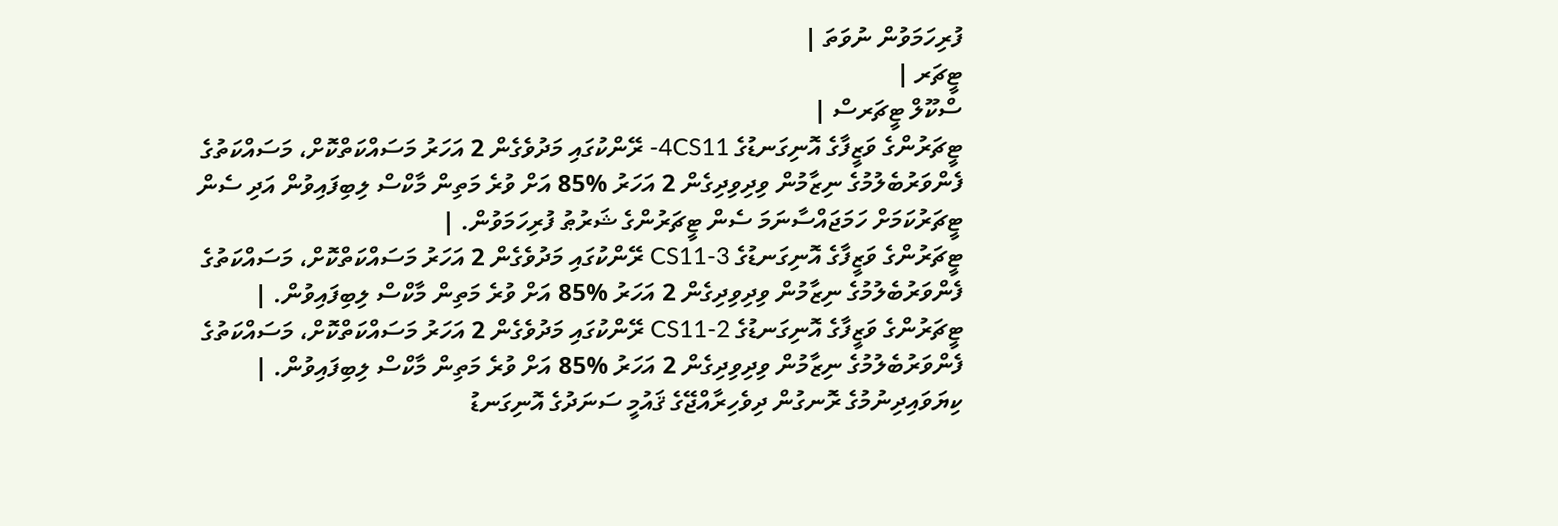ފުރިހަމަވުން ނުވަތަ |
ޓީޗަރ |
ސްކޫލް ޓީޗަރސް |
ޓީޗަރުންގެ ވަޒީފާގެ އޮނިގަނޑުގެ 4CS11- ރޭންކުގައި މަދުވެގެން 2 އަހަރު މަސައްކަތްކޮށް، މަސައްކަތުގެ ފެންވަރުބެލުމުގެ ނިޒާމުން ވިދިވިދިގެން 2 އަހަރު %85 އަށް ވުރެ މަތިން މާކްސް ލިބިފައިވުން އަދި ސެން ޓީޗަރުކަމަށް ހަމަޖައްސާނަމަ ސެން ޓީޗަރުންގެ ޝަރުޠު ފުރިހަމަވުން. |
ޓީޗަރުންގެ ވަޒީފާގެ އޮނިގަނޑުގެ CS11-3 ރޭންކުގައި މަދުވެގެން 2 އަހަރު މަސައްކަތްކޮށް، މަސައްކަތުގެ ފެންވަރުބެލުމުގެ ނިޒާމުން ވިދިވިދިގެން 2 އަހަރު %85 އަށް ވުރެ މަތިން މާކްސް ލިބިފައިވުން. |
ޓީޗަރުންގެ ވަޒީފާގެ އޮނިގަނޑުގެ CS11-2 ރޭންކުގައި މަދުވެގެން 2 އަހަރު މަސައްކަތްކޮށް، މަސައްކަތުގެ ފެންވަރުބެލުމުގެ ނިޒާމުން ވިދިވިދިގެން 2 އަހަރު %85 އަށް ވުރެ މަތިން މާކްސް ލިބިފައިވުން. |
ކިޔަވައިދިނުމުގެ ރޮނގުން ދިވެހިރާއްޖޭގެ ޤައުމީ ސަނަދުގެ އޮނިގަނޑު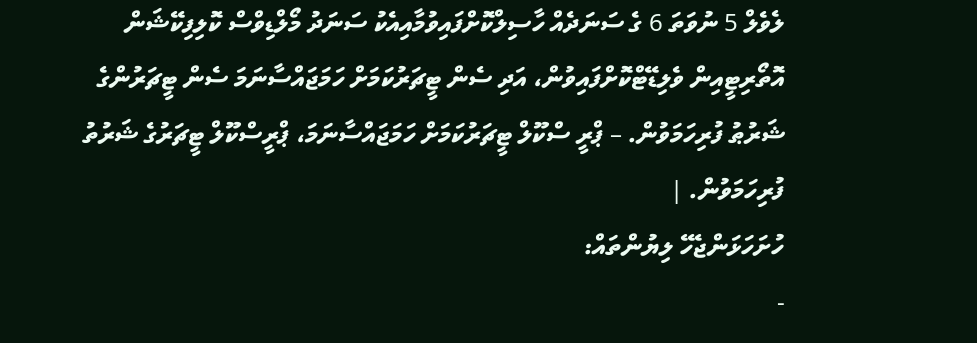ލެވެލް 5 ނުވަތަ 6 ގެ ސަނަދެއް ހާސިލްކޮށްފައިވުމާއިއެކު ސަނަދު މޯލްޑިވްސް ކޮލިފިކޭޝަން އޮތޯރިޓީއިން ވެލިޑޭޓްކޮށްފައިވުން، އަދި ސެން ޓީޗަރުކަމަށް ހަމަޖައްސާނަމަ ސެން ޓީޗަރުންގެ ޝަރުޠު ފުރިހަމަވުން. – ޕްރީ ސްކޫލް ޓީޗަރުކަމަށް ހަމަޖައްސާނަމަ، ޕްރީސްކޫލް ޓީޗަރުގެ ޝަރުތު ފުރިހަމަވުން. |
ހުށަހަޅަންޖެހޭ ލިޔުންތައް:
-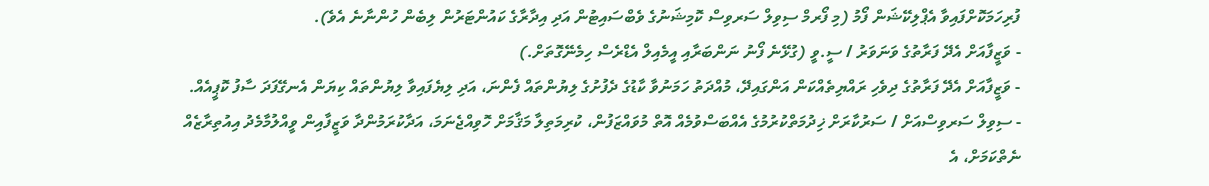ފުރިހަމަކޮށްފައިވާ އެޕްލިކޭޝަން ފޯމު (މި ފޯރމް ސިވިލް ސަރވިސް ކޮމިޝަނުގެ ވެބްސައިޓުން އަދި އިދާރާގެ ކައުންޓަރުން ލިބެން ހުންނާނެ އެވެ).
- ވަޒީފާއަށް އެދޭ ފަރާތުގެ ވަނަވަރު / ސީ.ވީ (ގުޅޭނެ ފޯނު ނަންބަރާއި އީމެއިލް އެޑްރެސް ހިމެނޭގޮތަށް.)
- ވަޒީފާއަށް އެދޭ ފަރާތުގެ ދިވެހި ރައްޔިތެއްކަން އަންގައިދޭ، މުއްދަތު ހަމަނުވާ ކާޑުގެ ދެފުށުގެ ލިޔުންތައް ފެންނަ، އަދި ލިޔެފައިވާ ލިޔުންތައް ކިޔަން އެނގޭފަދަ ސާފު ކޮޕީއެއް.
- ސިވިލް ސަރވިސްއަށް / ސަރުކާރަށް ޚިދުމަތްކުރުމުގެ އެއްބަސްވުމެއް އޮތް މުވައްޒަފުން، ކުރިމަތިލާ މަޤާމަށް ހޮވިއްޖެނަމަ، އަދާކުރަމުންދާ ވަޒީފާއިން ވީއްލުމާމެދު އިއުތިރާޒެއް ނެތްކަމަށް، އެ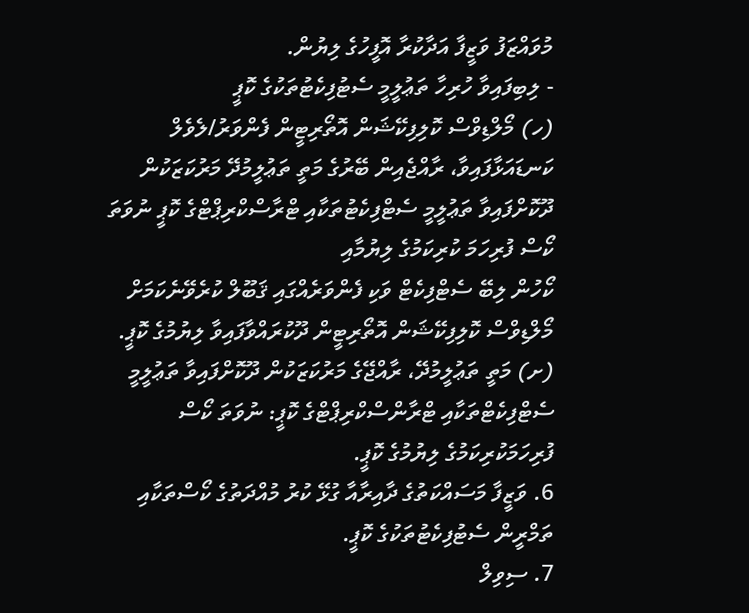މުވައްޒަފު ވަޒީފާ އަދާކުރާ އޮފީހުގެ ލިޔުން.
- ލިބިފައިވާ ހުރިހާ ތަޢުލީމީ ސެޓުފިކެޓުތަކުގެ ކޮޕީ
(ހ) މޯލްޑިވްސް ކޮލިފިކޭޝަން އޮތޯރިޓީން ފެންވަރު/ލެވެލް ކަނޑައަޅާފައިވާ، ރާއްޖެއިން ބޭރުގެ މަތީ ތަޢުލީމުދޭ މަރުކަޒަކުން ދޫކޮށްފައިވާ ތަޢުލީމީ ސެޓްފިކެޓުތަކާއި ޓްރާސްކްރިޕްޓްގެ ކޮޕީ ނުވަތަ ކޯސް ފުރިހަމަ ކުރިކަމުގެ ލިޔުމާއި
ކޯހުން ލިބޭ ސެޓްފިކެޓް ވަކި ފެންވަރެއްގައި ޤަބޫލް ކުރެވޭނެކަމަށް މޯލްޑިވްސް ކޮލިފިކޭޝަން އޮތޯރިޓީން ދޫކުރައްވާފައިވާ ލިޔުމުގެ ކޮޕީ.
(ށ) މަތީ ތަޢުލީމުދޭ، ރާއްޖޭގެ މަރުކަޒަކުން ދޫކޮށްފައިވާ ތަޢުލީމީ ސެޓްފިކެޓްތަކާއި ޓްރާންސްކްރިޕްޓްގެ ކޮޕީ: ނުވަތަ ކޯސް ފުރިހަމަކުރިކަމުގެ ލިޔުމުގެ ކޮޕީ.
6. ވަޒީފާ މަސައްކަތުގެ ދާއިރާއާ ގުޅޭ ކުރު މުއްދަތުގެ ކޯސްތަކާއި ތަމްރީން ސެޓުފިކެޓުތަކުގެ ކޮޕީ.
7. ސިވިލް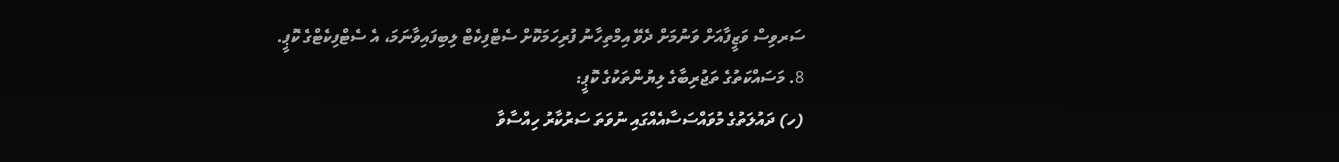ސަރވިސް ވަޒީފާއަށް ވަނުމަށް ދެވޭ އިމްތިހާނު ފުރިހަމަކޮށް ސެޓްފިކެޓް ލިބިފައިވާނަމަ، އެ ސެޓްފިކެޓްގެ ކޮޕީ.
8. މަސައްކަތުގެ ތަޖުރިބާގެ ލިޔުންތަކުގެ ކޮޕީ:
(ހ) ދައުލަތުގެ މުވައްސަސާއެއްގައި ނުވަތަ ސަރުކާރު ހިއްސާވާ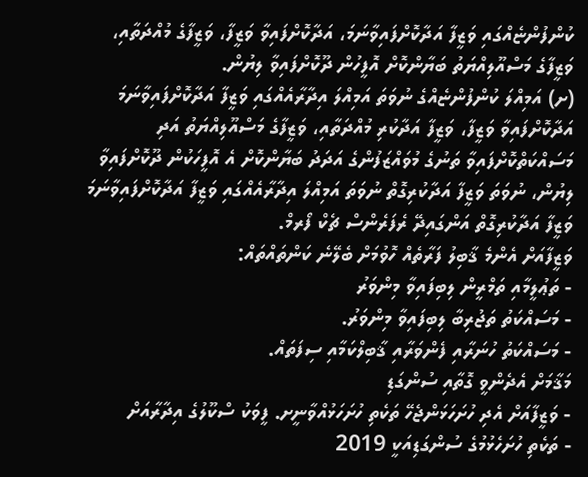ކުންފުންޏެއްގައި ވަޒީފާ އަދާކޮށްފައިވާނަމަ، އަދާކޮށްފައިވާ ވަޒީފާ، ވަޒީފާގެ މުއްދަތާއި، ވަޒީފާގެ މަސްއޫލިއްޔަތު ބަޔާންކޮށް އޮފީހުން ދޫކޮށްފައިވާ ލިޔުން.
(ށ) އަމިއްލަ ކުންފުންޏެއްގެ ނުވަތަ އަމިއްލަ އިދާރާއެއްގައި ވަޒީފާ އަދާކޮށްފައިވާނަމަ އަދާކޮށްފައިވާ ވަޒީފާ، ވަޒީފާ އަދާކުރި މުއްދަތާއި، ވަޒީފާގެ މަސްއޫލިއްޔަތު އަދި މަސައްކަތްކޮށްފައިވާ ތަނުގެ މުވައްޒަފުންގެ އަދަދު ބަޔާންކޮށް އެ އޮފީހަކުން ދޫކޮށްފައިވާ ލިޔުން، ނުވަތަ ވަޒީފާ އަދާކުރިގޮތް ނުވަތަ އަމިއްލަ އިދާރާއެއްގައި ވަޒީފާ އަދާކޮށްފައިވާނަމަ ވަޒީފާ އަދާކުރިގޮތް އަންގައިދޭ ރެފަރެންސް ޗެކް ފޯރމް.
ވަޒީފާއަށް އެންމެ ޤާބިލު ފަރާތެއް ހޮވުމަށް ބެލޭނެ ކަންތައްތައް:
- ތަޢުލީމާއި ތަމްރީން ލިބިފައިވާ މިންވަރު
- މަސައްކަތު ތަޖުރިބާ ލިބިފައިވާ މިންވަރު.
- މަސައްކަތު ހުނަރާއި ފެންވަރާއި ޤާބިލްކަމާއި ސިފަތައް.
މަޤާމަށް އެދެންވީ ގޮތާއި ސުންގަޑި
- ވަޒީފާއަށް އެދި ހުށަހަޅަންޖެހޭ ތަކެތި ހުށަހަޅުއްވާނީށ. ފީވަކު ސްކޫލުގެ އިދާރާއަށް
- ތަކެތި ހުށަހެޅުމުގެ ސުންގަޑިއަކީ 2019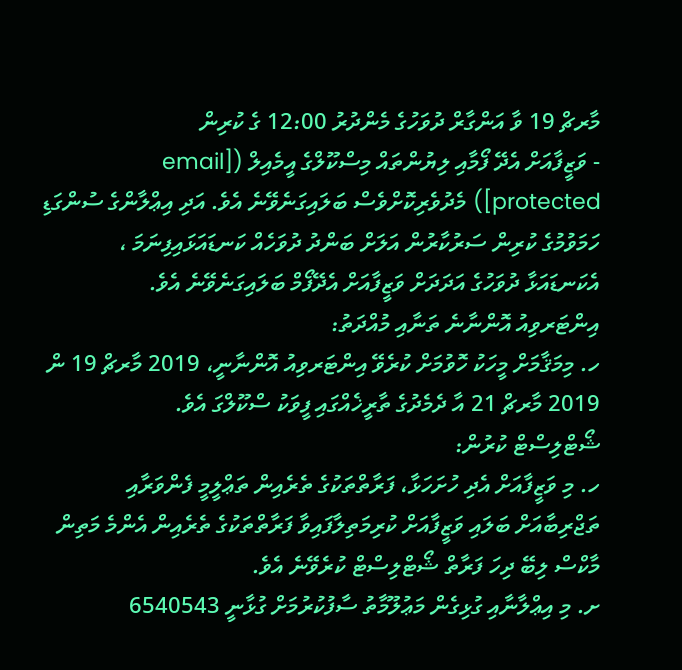މާރޗް 19 ވާ އަންގާރް ދުވަހުގެ މެންދުރު 12:00 ގެ ކުރިން
- ވަޒީފާއަށް އެދޭ ފޯމާއި ލިޔުންތައް މިސްކޫލްގެ އީމެއިލް ([email protected]) މެދުވެރިކޮށްވެސް ބަލައިގަނެވޭނެ އެވެ. އަދި އިޢްލާންގެ ސުންގަޑި ހަމަވުމުގެ ކުރިން ސަރުކާރުން އަލަށް ބަންދު ދުވަހެއް ކަނޑައަޅައިފިނަމަ ، އެކަނޑައަޅާ ދުވަހުގެ އަދަދަށް ވަޒީފާއަށް އެދޭފޯމް ބަލައިގަނެވޭނެ އެވެ.
އިންޓަރވިއު އޮންނާނެ ތަނާއި މުއްދަތު:
ހ. މިމަޤާމަށް މީހަކު ހޮވުމަށް ކުރެވޭ އިންޓަރވިއު އޮންނާނީ، 2019 މާރޗް 19 ން 2019 މާރޗް 21 އާ ދެމެދުގެ ތާރީޚެއްގައި ފީވަކު ސްކޫލްގަ އެވެ.
ޝޯޓްލިސްޓް ކުރުން:
ހ. މި ވަޒީފާއަށް އެދި ހުށަހަޅާ، ފަރާތްތަކުގެ ތެރެއިން ތަޢްލީމީ ފެންވަރާއި ތަޖްރިބާއަށް ބަލައި ވަޒީފާއަށް ކުރިމަތިލާފައިވާ ފަރާތްތަކުގެ ތެރެއިން އެންމެ މަތިން މާކްސް ލިބޭ ދިހަ ފަރާތް ޝޯޓްލިސްޓް ކުރެވޭނެ އެވެ.
ށ. މި އިޢްލާނާއި ގުޅިގެން މަޢުލޫމާތު ސާފުކުރުމަށް ގުޅާނީ 6540543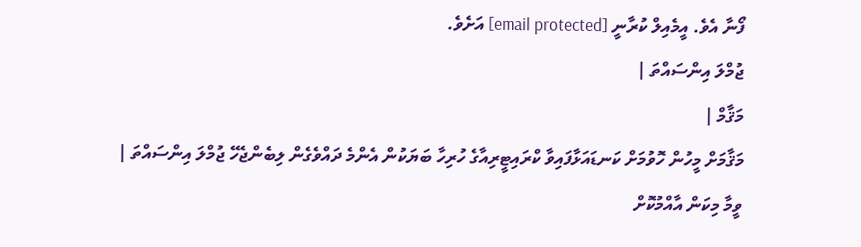ފޯނާ އެވެ. އީމެއިލް ކުރާނީ [email protected] އަށެވެ.
ޖުމްލަ އިންސައްތަ |
މަޤާމް |
މަޤާމަށް މީހުން ހޮވުމަށް ކަނޑައަޅާފައިވާ ކްރައިޓީރިއާގެ ހުރިހާ ބަޔަކުން އެންމެ ދައްވެގެން ލިބެންޖެހޭ ޖުމްލަ އިންސައްތަ |
ވީމާ މިކަން އާއްމުކޮށް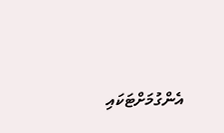އެންގުމަށްޓަކައި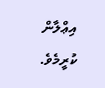އިޢްލާން ކުރީމެވެ.